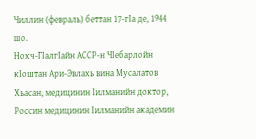Чиллин (февраль) беттан 17-гIа де, 1944 шо.
Нохч-ГIалгIайн АССР-н ЧIебарлойн кIоштан Ари-Эвлахь вина Мусалатов Хьасан, медицинин Iилманийн доктор, Россин медицинин Iилманийн академин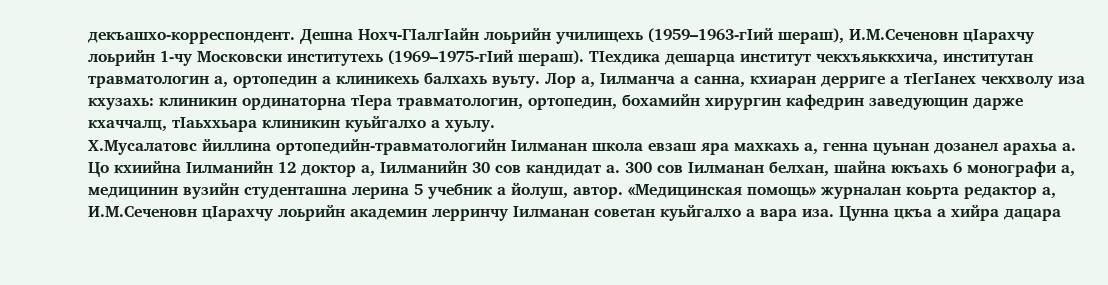декъашхо-корреспондент. Дешна Нохч-ГIалгIайн лоьрийн училищехь (1959–1963-гIий шераш), И.М.Сеченовн цIарахчу лоьрийн 1-чу Московски институтехь (1969–1975-гIий шераш). ТIехдика дешарца институт чекхъяьккхича, институтан травматологин а, ортопедин а клиникехь балхахь вуьту. Лор а, Iилманча а санна, кхиаран дерриге а тIегIанех чекхволу иза кхузахь: клиникин ординаторна тIера травматологин, ортопедин, бохамийн хирургин кафедрин заведующин дарже кхаччалц, тIаьххьара клиникин куьйгалхо а хуьлу.
Х.Мусалатовс йиллина ортопедийн-травматологийн Iилманан школа евзаш яра махкахь а, генна цуьнан дозанел арахьа а. Цо кхиийна Iилманийн 12 доктор а, Iилманийн 30 сов кандидат а. 300 сов Iилманан белхан, шайна юкъахь 6 монографи а, медицинин вузийн студенташна лерина 5 учебник а йолуш, автор. «Медицинская помощь» журналан коьрта редактор а, И.М.Сеченовн цIарахчу лоьрийн академин лерринчу Iилманан советан куьйгалхо а вара иза. Цунна цкъа а хийра дацара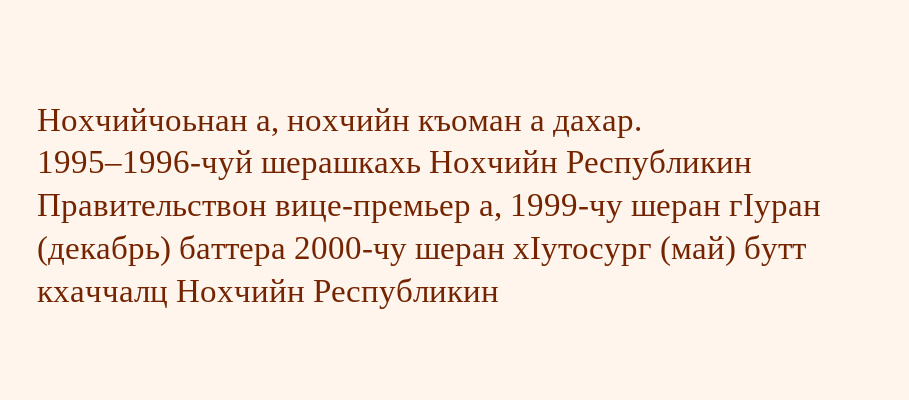Нохчийчоьнан а, нохчийн къоман а дахар.
1995–1996-чуй шерашкахь Нохчийн Республикин Правительствон вице-премьер а, 1999-чу шеран гIуран (декабрь) баттера 2000-чу шеран хIутосург (май) бутт кхаччалц Нохчийн Республикин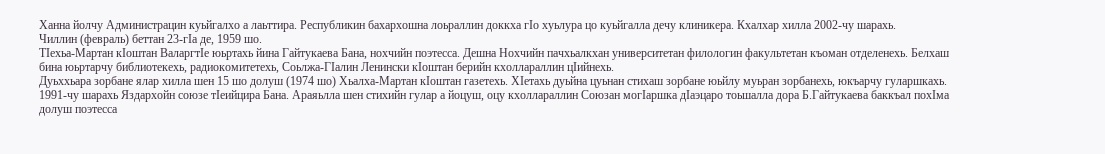Ханна йолчу Администрацин куьйгалхо а лаьттира. Республикин бахархошна лоьраллин доккха гIо хуьлура цо куьйгалла дечу клиникера. Кхалхар хилла 2002-чу шарахь.
Чиллин (февраль) беттан 23-гIа де, 1959 шо.
ТIехьа-Мартан кIоштан ВаларгтIе юьртахь йина Гайтукаева Бана, нохчийн поэтесса. Дешна Нохчийн пачхьалкхан университетан филологин факультетан къоман отделенехь. Белхаш бина юьртарчу библиотекехь, радиокомитетехь, Соьлжа-ГIалин Ленински кIоштан берийн кхоллараллин цIийнехь.
Дуьххьара зорбане ялар хилла шен 15 шо долуш (1974 шо) Хьалха-Мартан кIоштан газетехь. ХIетахь дуьйна цуьнан стихаш зорбане юьйлу муьран зорбанехь, юкъарчу гуларшкахь.
1991-чу шарахь Яздархойн союзе тIеийцира Бана. Араяьлла шен стихийн гулар а йоцуш, оцу кхоллараллин Союзан могIаршка дIаэцаро тоьшалла дора Б.Гайтукаева баккъал похIма долуш поэтесса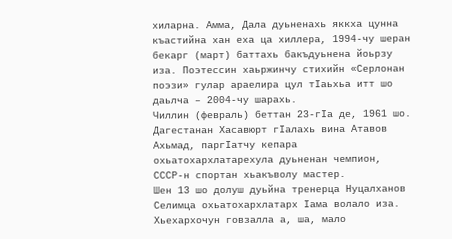хиларна. Амма, Дала дуьненахь яккха цунна къастийна хан еха ца хиллера, 1994-чу шеран бекарг (март) баттахь бакъдуьнена йоьрзу иза. Поэтессин хаьржинчу стихийн «Серлонан поэзи» гулар араелира цул тIаьхьа итт шо даьлча – 2004-чу шарахь.
Чиллин (февраль) беттан 23-гIа де, 1961 шо.
Дагестанан Хасавюрт гIалахь вина Атавов Ахьмад, паргIатчу кепара охьатохархлатарехула дуьненан чемпион, СССР-н спортан хьакъволу мастер.
Шен 13 шо долуш дуьйна тренерца Нуцалханов Селимца охьатохархлатарх Iама волало иза. Хьехархочун говзалла а, ша, мало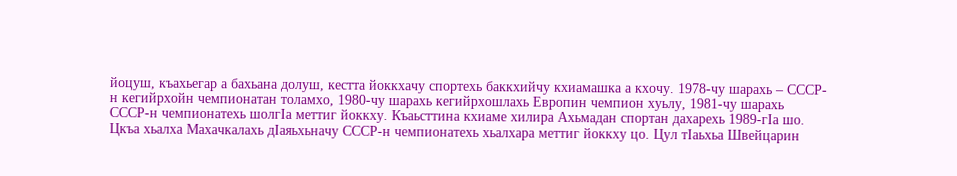йоцуш, къахьегар а бахьана долуш, кестта йоккхачу спортехь баккхийчу кхиамашка а кхочу. 1978-чу шарахь – СССР-н кегийрхойн чемпионатан толамхо, 1980-чу шарахь кегийрхошлахь Европин чемпион хуьлу, 1981-чу шарахь СССР-н чемпионатехь шолгIа меттиг йоккху. Къаьсттина кхиаме хилира Ахьмадан спортан дахарехь 1989-гIа шо. Цкъа хьалха Махачкалахь дIаяьхьначу СССР-н чемпионатехь хьалхара меттиг йоккху цо. Цул тIаьхьа Швейцарин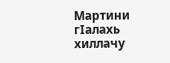Мартини гIалахь хиллачу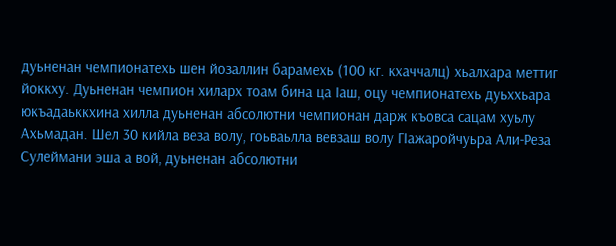дуьненан чемпионатехь шен йозаллин барамехь (100 кг. кхаччалц) хьалхара меттиг йоккху. Дуьненан чемпион хиларх тоам бина ца Iаш, оцу чемпионатехь дуьххьара юкъадаьккхина хилла дуьненан абсолютни чемпионан дарж къовса сацам хуьлу Ахьмадан. Шел 30 кийла веза волу, гоьваьлла вевзаш волу ГIажаройчуьра Али-Реза Сулеймани эша а вой, дуьненан абсолютни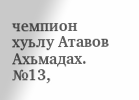чемпион хуьлу Атавов Ахьмадах.
№13,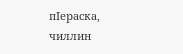пIераска, чиллин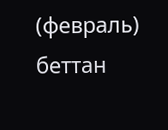(февраль) беттан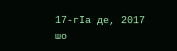17-гIа де, 2017 шо